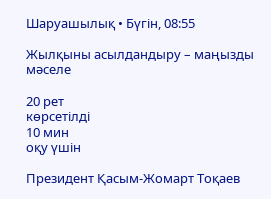Шаруашылық • Бүгін, 08:55

Жылқыны асылдандыру – маңызды мәселе

20 рет
көрсетілді
10 мин
оқу үшін

Президент Қасым-Жомарт Тоқаев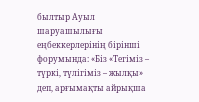былтыр Ауыл шаруашылығы еңбеккерлерінің бірінші форумында: «Біз «Тегіміз – түркі, түлігіміз – жылқы» деп, арғымақты айрықша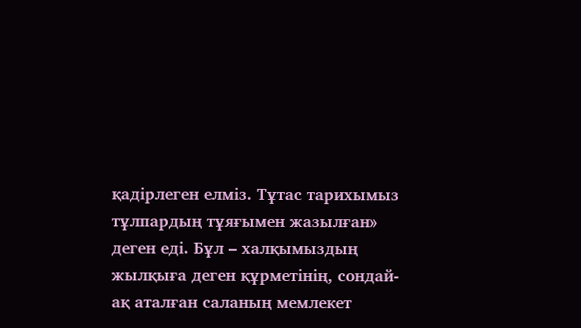қадірлеген елміз. Тұтас тарихымыз тұлпардың тұяғымен жазылған» деген еді. Бұл – халқымыздың жылқыға деген құрметінің, сондай-ақ аталған саланың мемлекет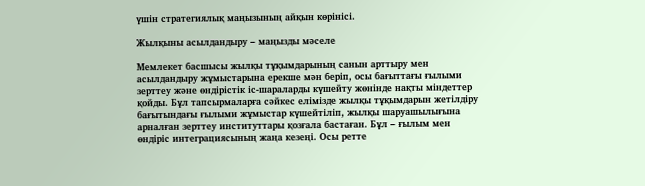үшін стратегиялық маңызының айқын көрінісі.

Жылқыны асылдандыру – маңызды мәселе

Мемлекет басшысы жылқы тұқымдарының санын арттыру мен асылдандыру жұмыстарына ерекше мән беріп, осы бағыттағы ғылыми зерттеу және өндірістік іс-шараларды күшейту жөнінде нақты міндеттер қойды. Бұл тапсырмаларға сәйкес елімізде жылқы тұқымдарын жетілдіру бағытындағы ғылыми жұмыстар күшейтіліп, жылқы шаруашылығына арналған зерттеу институттары қозғала бастаған. Бұл – ғылым мен өндіріс интеграциясының жаңа кезеңі. Осы ретте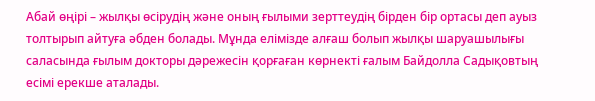Абай өңірі – жылқы өсірудің және оның ғылыми зерттеудің бірден бір ортасы деп ауыз толтырып айтуға әбден болады. Мұнда елімізде алғаш болып жылқы шаруашылығы саласында ғылым докторы дәрежесін қорғаған көрнекті ғалым Байдолла Садықовтың есімі ерекше аталады.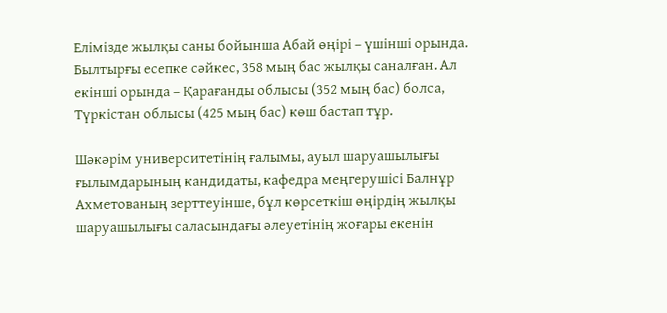Елімізде жылқы саны бойынша Абай өңірі – үшінші орында. Былтырғы есепке сәйкес, 358 мың бас жылқы саналған. Ал екінші орында – Қарағанды облысы (352 мың бас) болса, Түркістан облысы (425 мың бас) көш бастап тұр.

Шәкәрім университетінің ғалымы, ауыл шаруашылығы ғылымдарының кандидаты, кафедра меңгерушісі Балнұр Ахметованың зерттеуінше, бұл көрсеткіш өңірдің жылқы шаруашылығы саласындағы әлеуетінің жоғары екенін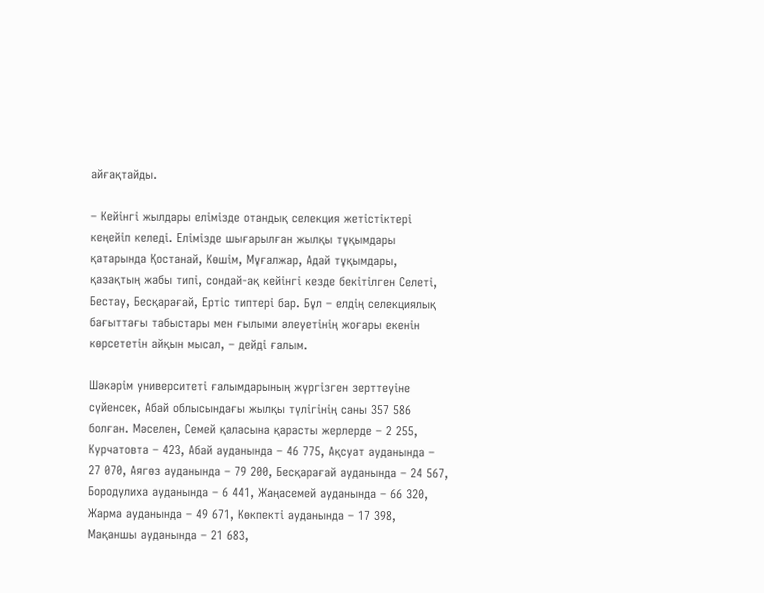айғақтайды.

– Кейінгі жылдары елімізде отандық селекция жетістіктері кеңейіп келеді. Елімізде шығарылған жылқы тұқымдары қатарында Қостанай, Көшім, Мұғалжар, Адай тұқымдары, қазақтың жабы типі, сондай-ақ кейінгі кезде бекітілген Селеті, Бестау, Бесқарағай, Ертіс типтері бар. Бұл – елдің селекциялық бағыттағы табыстары мен ғылыми әлеуетінің жоғары екенін көрсететін айқын мысал, – дейді ғалым.

Шәкәрім университеті ғалымдарының жүргізген зерттеуіне сүйенсек, Абай облысындағы жылқы түлігінің саны 357 586 болған. Мәселен, Семей қаласына қарасты жерлерде – 2 255, Курчатовта – 423, Абай ауданында – 46 775, Ақсуат ауданында – 27 070, Аягөз ауданында – 79 200, Бесқарағай ауданында – 24 567, Бородулиха ауданында – 6 441, Жаңасемей ауданында – 66 320, Жарма ауданында – 49 671, Көкпекті ауданында – 17 398, Мақаншы ауданында – 21 683,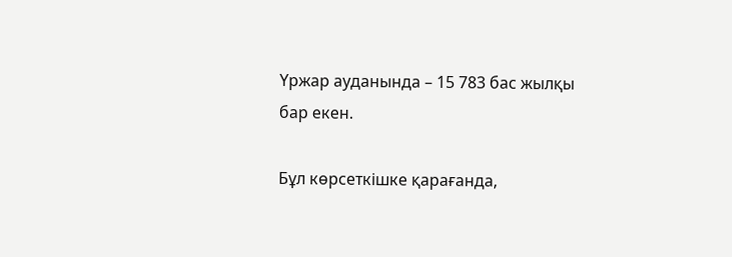Үржар ауданында – 15 783 бас жылқы бар екен.

Бұл көрсеткішке қарағанда,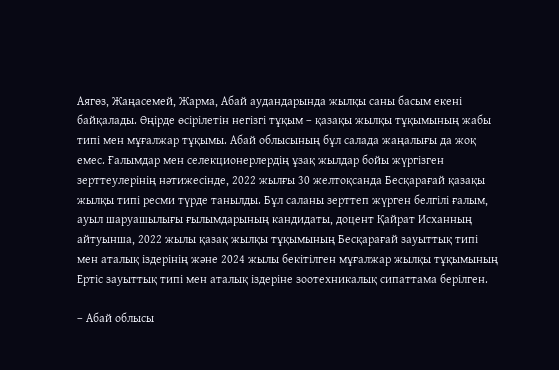Аягөз, Жаңасемей, Жарма, Абай аудандарында жылқы саны басым екені байқалады. Өңірде өсірілетін негізгі тұқым – қазақы жылқы тұқымының жабы типі мен мұғалжар тұқымы. Абай облысының бұл салада жаңалығы да жоқ емес. Ғалымдар мен селекционерлердің ұзақ жылдар бойы жүргізген зерттеулерінің нәтижесінде, 2022 жылғы 30 желтоқсанда Бесқарағай қазақы жылқы типі ресми түрде танылды. Бұл саланы зерттеп жүрген белгілі ғалым, ауыл шаруашылығы ғылымдарының кандидаты, доцент Қайрат Исханның айтуынша, 2022 жылы қазақ жылқы тұқымының Бесқарағай зауыттық типі мен аталық іздерінің және 2024 жылы бекітілген мұғалжар жылқы тұқымының Ертіс зауыттық типі мен аталық іздеріне зоотехникалық сипаттама берілген.

– Абай облысы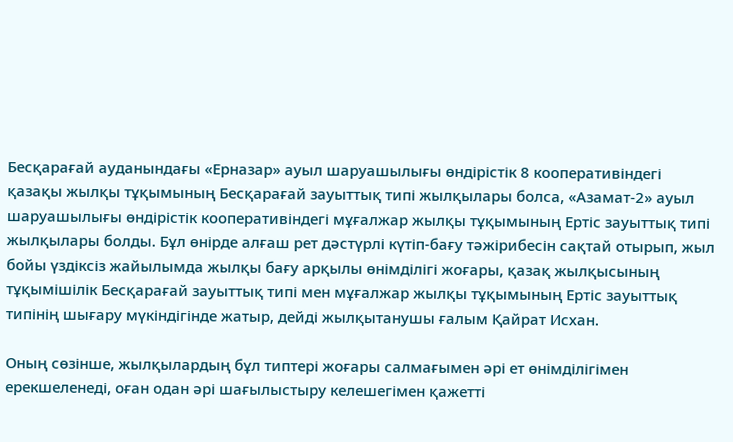Бесқарағай ауданындағы «Ерназар» ауыл шаруашылығы өндірістік 8 кооперативіндегі қазақы жылқы тұқымының Бесқарағай зауыттық типі жылқылары болса, «Азамат-2» ауыл шаруашылығы өндірістік кооперативіндегі мұғалжар жылқы тұқымының Ертіс зауыттық типі жылқылары болды. Бұл өнірде алғаш рет дәстүрлі күтіп-бағу тәжірибесін сақтай отырып, жыл бойы үздіксіз жайылымда жылқы бағу арқылы өнімділігі жоғары, қазақ жылқысының тұқымішілік Бесқарағай зауыттық типі мен мұғалжар жылқы тұқымының Ертіс зауыттық типінің шығару мүкіндігінде жатыр, дейді жылқытанушы ғалым Қайрат Исхан.

Оның сөзінше, жылқылардың бұл типтері жоғары салмағымен әрі ет өнімділігімен ерекшеленеді, оған одан әрі шағылыстыру келешегімен қажетті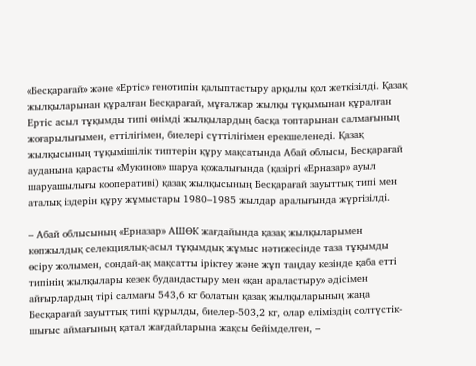«Бесқарағай» және «Ертіс» генотипін қалыптастыру арқылы қол жеткізілді. Қазақ жылқыларынан құралған Бесқарағай, мұғалжар жылқы тұқымынан құралған Ертіс асыл тұқымды типі өнімді жылқылардың басқа топтарынан салмағының жоғарылығымен, еттілігімен, биелері сүттілігімен ерекшеленеді. Қазақ жылқысының тұқымішілік типтерін құру мақсатында Абай облысы, Бесқарағай ауданына қарасты «Мукинов» шаруа қожалығында (қазіргі «Ерназар» ауыл шаруашылығы кооперативі) қазақ жылқысының Бесқарағай зауыттық типі мен аталық іздерін құру жұмыстары 1980–1985 жылдар аралығында жүргізілді.

– Абай облысының «Ерназар» АШӨК жағдайында қазақ жылқыларымен көпжылдық селекциялық-асыл тұқымдық жұмыс нәтижесінде таза тұқымды өсіру жолымен, сондай-ақ мақсатты іріктеу және жұп таңдау кезінде қаба етті типінің жылқылары кезек будандастыру мен «қан араластыру» әдісімен айғырлардың тірі салмағы 543,6 кг болатын қазақ жылқыларының жаңа Бесқарағай зауыттық типі құрылды, биелер-503,2 кг, олар еліміздің солтүстік-шығыс аймағының қатал жағдайларына жақсы бейімделген, –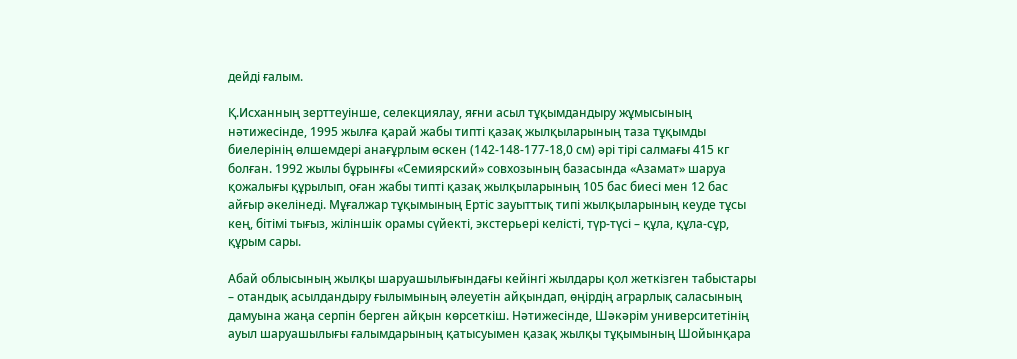дейді ғалым.

Қ.Исханның зерттеуінше, селекциялау, яғни асыл тұқымдандыру жұмысының нәтижесінде, 1995 жылға қарай жабы типті қазақ жылқыларының таза тұқымды биелерінің өлшемдері анағұрлым өскен (142-148-177-18,0 см) әрі тірі салмағы 415 кг болған. 1992 жылы бұрынғы «Семиярский» совхозының базасында «Азамат» шаруа қожалығы құрылып, оған жабы типті қазақ жылқыларының 105 бас биесі мен 12 бас айғыр әкелінеді. Мұғалжар тұқымының Ертіс зауыттық типі жылқыларының кеуде тұсы кең, бітімі тығыз, жіліншік орамы сүйекті, экстерьері келісті, түр-түсі – құла, құла-сұр, құрым сары.

Абай облысының жылқы шаруашылығындағы кейінгі жылдары қол жеткізген табыстары – отандық асылдандыру ғылымының әлеуетін айқындап, өңірдің аграрлық саласының дамуына жаңа серпін берген айқын көрсеткіш. Нәтижесінде, Шәкәрім университетінің ауыл шаруашылығы ғалымдарының қатысуымен қазақ жылқы тұқымының Шойынқара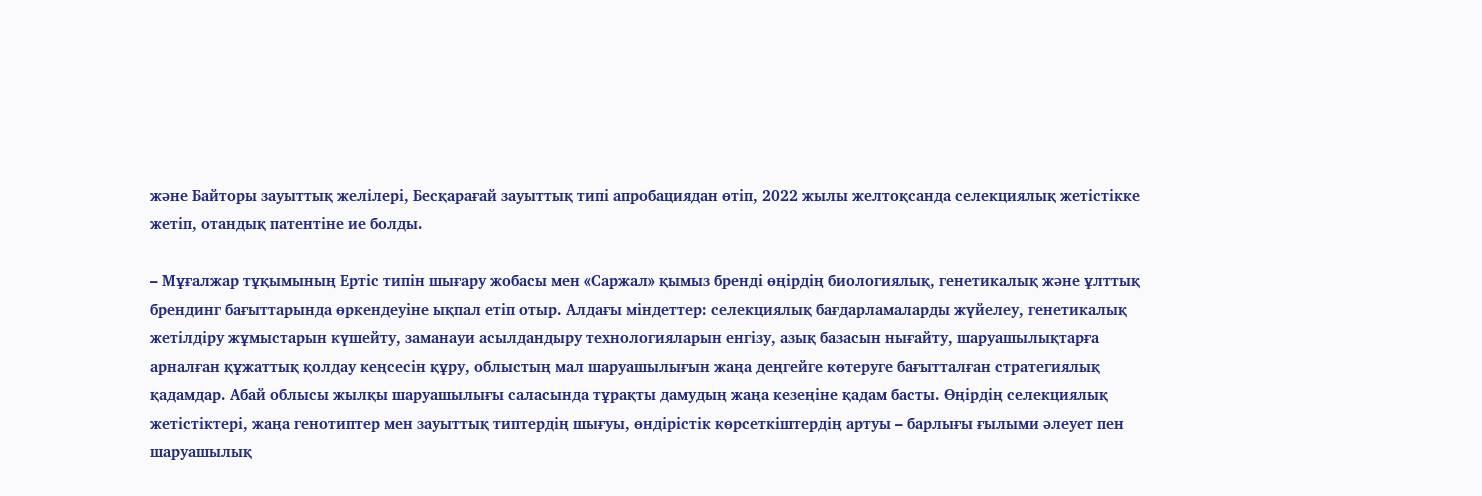және Байторы зауыттық желілері, Бесқарағай зауыттық типі апробациядан өтіп, 2022 жылы желтоқсанда селекциялық жетістікке жетіп, отандық патентіне ие болды.

– Мұғалжар тұқымының Ертіс типін шығару жобасы мен «Саржал» қымыз бренді өңірдің биологиялық, генетикалық және ұлттық брендинг бағыттарында өркендеуіне ықпал етіп отыр. Алдағы міндеттер: селекциялық бағдарламаларды жүйелеу, генетикалық жетілдіру жұмыстарын күшейту, заманауи асылдандыру технологияларын енгізу, азық базасын нығайту, шаруашылықтарға арналған құжаттық қолдау кеңсесін құру, облыстың мал шаруашылығын жаңа деңгейге көтеруге бағытталған стратегиялық қадамдар. Абай облысы жылқы шаруашылығы саласында тұрақты дамудың жаңа кезеңіне қадам басты. Өңірдің селекциялық жетістіктері, жаңа генотиптер мен зауыттық типтердің шығуы, өндірістік көрсеткіштердің артуы – барлығы ғылыми әлеует пен шаруашылық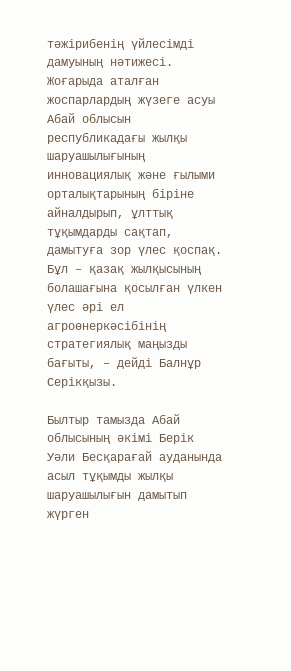тәжірибенің үйлесімді дамуының нәтижесі. Жоғарыда аталған жоспарлардың жүзеге асуы Абай облысын республикадағы жылқы шаруашылығының инновациялық және ғылыми орталықтарының біріне айналдырып, ұлттық тұқымдарды сақтап, дамытуға зор үлес қоспақ. Бұл – қазақ жылқысының болашағына қосылған үлкен үлес әрі ел агроөнеркәсібінің стратегиялық маңызды бағыты, – дейді Балнұр Серікқызы.

Былтыр тамызда Абай облысының әкімі Берік Уәли Бесқарағай ауданында асыл тұқымды жылқы шаруашылығын дамытып жүрген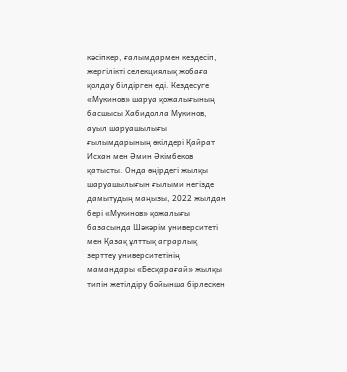кәсіпкер, ғалымдармен кездесіп, жергілікті селекциялық жобаға қолдау білдірген еді. Кездесуге «Мукинов» шаруа қожалығының басшысы Хабидолла Мукинов, ауыл шаруашылығы ғылымдарының өкілдері Қайрат Исхан мен Әмин Әкімбеков қатысты. Онда өңірдегі жылқы шаруашылығын ғылыми негізде дамытудың маңызы, 2022 жылдан бері «Мукинов» қожалығы базасында Шәкәрім университеті мен Қазақ ұлттық аграрлық зерттеу университетінің мамандары «Бесқарағай» жылқы типін жетілдіру бойынша бірлескен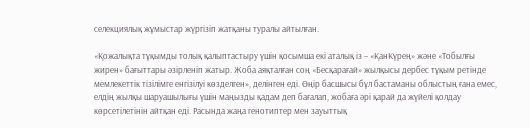селекциялық жұмыстар жүргізіп жатқаны туралы айтылған.

«Қожалықта тұқымды толық қалыптастыру үшін қосымша екі аталық із – «ҚанКүрең» және «Тобылғы жирен» бағыттары әзірленіп жатыр. Жоба аяқталған соң «Бесқарағай» жылқысы дербес тұқым ретінде мемлекеттік тізілімге енгізілуі көзделген», делінген еді. Өңір басшысы бұл бастаманы облыстың ғана емес, елдің жылқы шаруашылығы үшін маңызды қадам деп бағалап, жобаға әрі қарай да жүйелі қолдау көрсетілетінін айтқан еді. Расында жаңа генотиптер мен зауыттық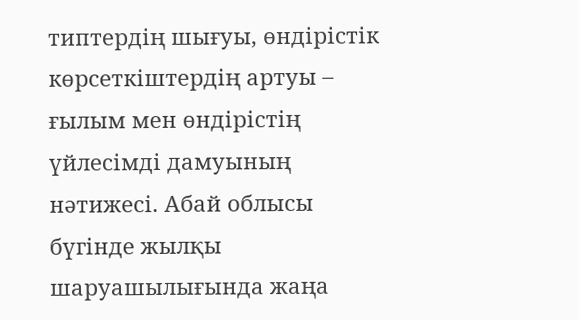типтердің шығуы, өндірістік көрсеткіштердің артуы – ғылым мен өндірістің үйлесімді дамуының нәтижесі. Абай облысы бүгінде жылқы шаруашылығында жаңа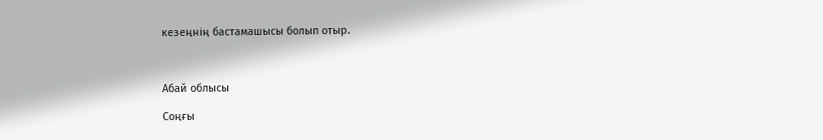кезеңнің бастамашысы болып отыр.



Абай облысы

Соңғы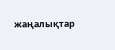жаңалықтар